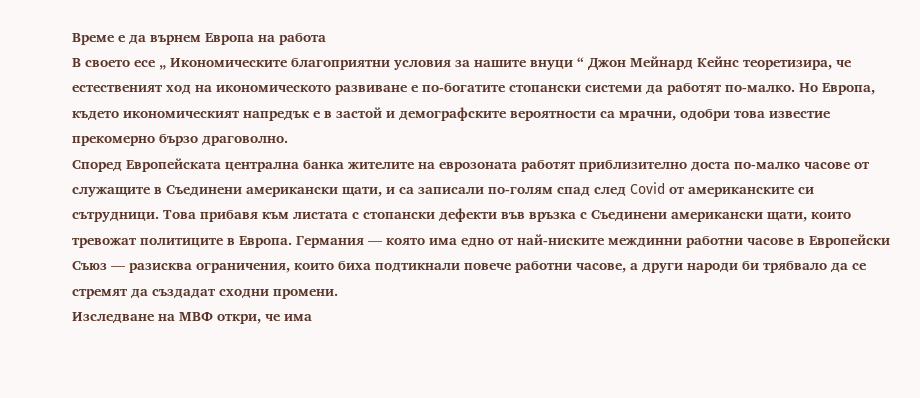Време е да върнем Европа на работа
В своето есе „ Икономическите благоприятни условия за нашите внуци “ Джон Мейнард Кейнс теоретизира, че естественият ход на икономическото развиване е по-богатите стопански системи да работят по-малко. Но Европа, където икономическият напредък е в застой и демографските вероятности са мрачни, одобри това известие прекомерно бързо драговолно.
Според Европейската централна банка жителите на еврозоната работят приблизително доста по-малко часове от служащите в Съединени американски щати, и са записали по-голям спад след Covid от американските си сътрудници. Това прибавя към листата с стопански дефекти във връзка с Съединени американски щати, които тревожат политиците в Европа. Германия — която има едно от най-ниските междинни работни часове в Европейски Съюз — разисква ограничения, които биха подтикнали повече работни часове, а други народи би трябвало да се стремят да създадат сходни промени.
Изследване на МВФ откри, че има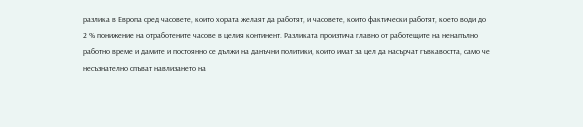разлика в Европа сред часовете, които хората желаят да работят, и часовете, които фактически работят, което води до 2 % понижение на отработените часове в целия континент. Разликата произтича главно от работещите на ненапълно работно време и дамите и постоянно се дължи на данъчни политики, които имат за цел да насърчат гъвкавостта, само че несъзнателно спъват навлизането на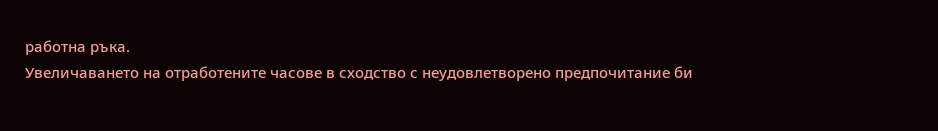работна ръка.
Увеличаването на отработените часове в сходство с неудовлетворено предпочитание би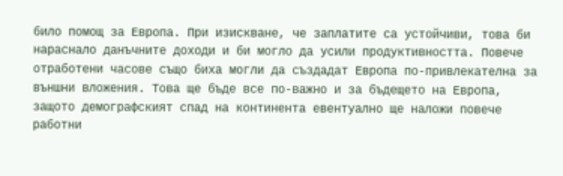било помощ за Европа. При изискване, че заплатите са устойчиви, това би нараснало данъчните доходи и би могло да усили продуктивността. Повече отработени часове също биха могли да създадат Европа по-привлекателна за външни вложения. Това ще бъде все по-важно и за бъдещето на Европа, защото демографският спад на континента евентуално ще наложи повече работни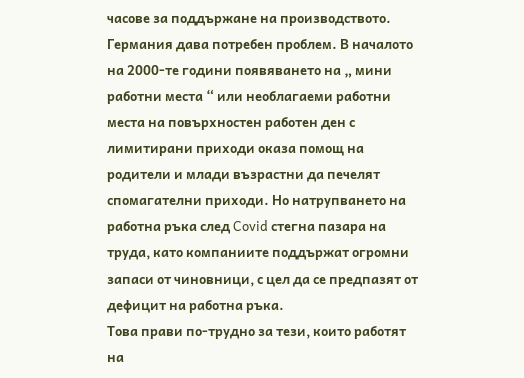часове за поддържане на производството.
Германия дава потребен проблем. В началото на 2000-те години появяването на „ мини работни места “ или необлагаеми работни места на повърхностен работен ден с лимитирани приходи оказа помощ на родители и млади възрастни да печелят спомагателни приходи. Но натрупването на работна ръка след Covid стегна пазара на труда, като компаниите поддържат огромни запаси от чиновници, с цел да се предпазят от дефицит на работна ръка.
Това прави по-трудно за тези, които работят на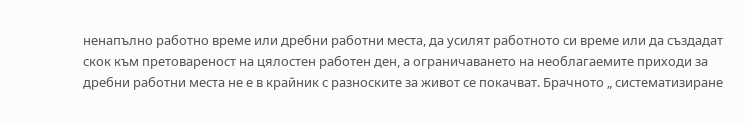ненапълно работно време или дребни работни места, да усилят работното си време или да създадат скок към претовареност на цялостен работен ден, а ограничаването на необлагаемите приходи за дребни работни места не е в крайник с разноските за живот се покачват. Брачното „ систематизиране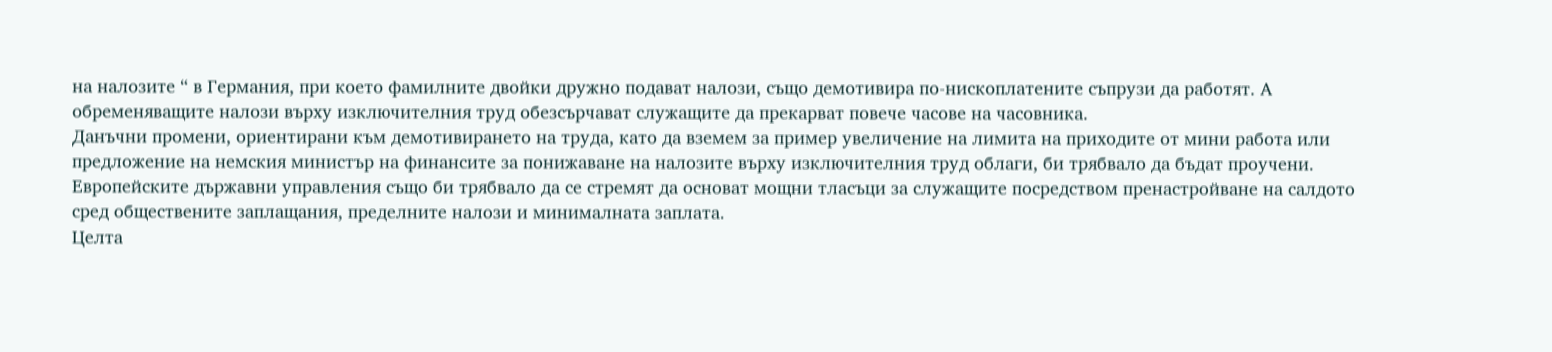на налозите “ в Германия, при което фамилните двойки дружно подават налози, също демотивира по-нископлатените съпрузи да работят. А обременяващите налози върху изключителния труд обезсърчават служащите да прекарват повече часове на часовника.
Данъчни промени, ориентирани към демотивирането на труда, като да вземем за пример увеличение на лимита на приходите от мини работа или предложение на немския министър на финансите за понижаване на налозите върху изключителния труд облаги, би трябвало да бъдат проучени. Европейските държавни управления също би трябвало да се стремят да основат мощни тласъци за служащите посредством пренастройване на салдото сред обществените заплащания, пределните налози и минималната заплата.
Целта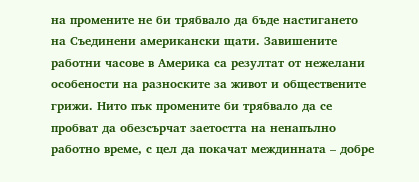на промените не би трябвало да бъде настигането на Съединени американски щати. Завишените работни часове в Америка са резултат от нежелани особености на разноските за живот и обществените грижи. Нито пък промените би трябвало да се пробват да обезсърчат заетостта на ненапълно работно време, с цел да покачат междинната – добре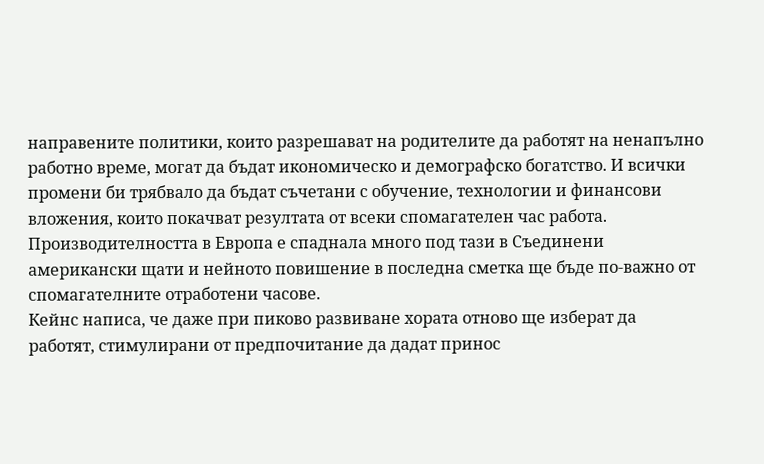направените политики, които разрешават на родителите да работят на ненапълно работно време, могат да бъдат икономическо и демографско богатство. И всички промени би трябвало да бъдат съчетани с обучение, технологии и финансови вложения, които покачват резултата от всеки спомагателен час работа. Производителността в Европа е спаднала много под тази в Съединени американски щати и нейното повишение в последна сметка ще бъде по-важно от спомагателните отработени часове.
Кейнс написа, че даже при пиково развиване хората отново ще изберат да работят, стимулирани от предпочитание да дадат принос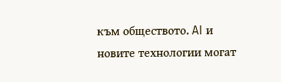към обществото. AI и новите технологии могат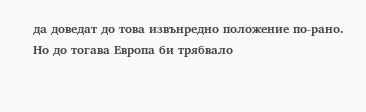да доведат до това извънредно положение по-рано. Но до тогава Европа би трябвало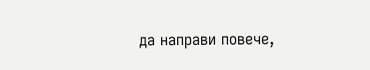да направи повече,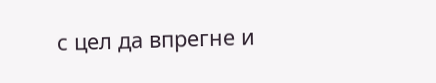с цел да впрегне и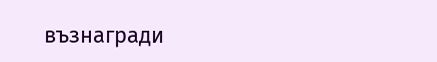възнагради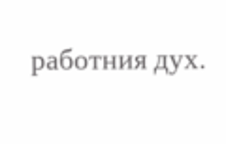работния дух.